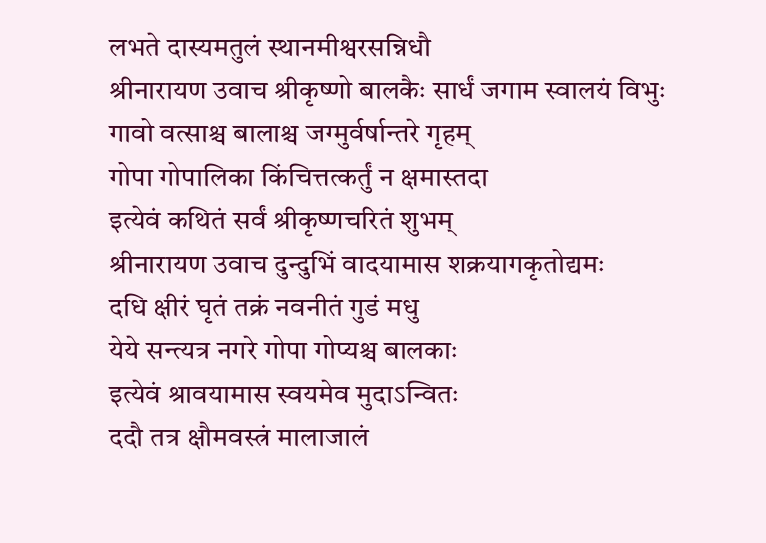लभते दास्यमतुलं स्थानमीश्वरसन्निधौ
श्रीनारायण उवाच श्रीकृष्णो बालकैः सार्धं जगाम स्वालयं विभुः
गावो वत्साश्च बालाश्च जग्मुर्वर्षान्तरे गृहम्
गोपा गोपालिका किंचित्तत्कर्तुं न क्षमास्तदा
इत्येवं कथितं सर्वं श्रीकृष्णचरितं शुभम्
श्रीनारायण उवाच दुन्दुभिं वादयामास शक्रयागकृतोद्यमः
दधि क्षीरं घृतं तक्रं नवनीतं गुडं मधु
येये सन्त्यत्र नगरे गोपा गोप्यश्च बालकाः
इत्येवं श्रावयामास स्वयमेव मुदाऽन्वितः
ददौ तत्र क्षौमवस्त्रं मालाजालं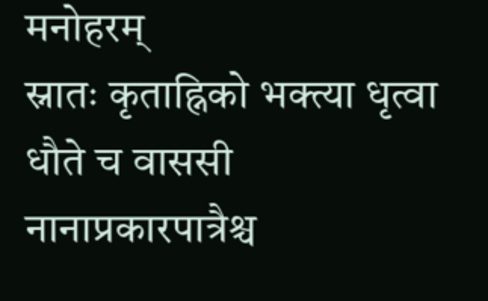मनोहरम्
स्नातः कृताह्निको भक्त्या धृत्वा धौते च वाससी
नानाप्रकारपात्रैश्च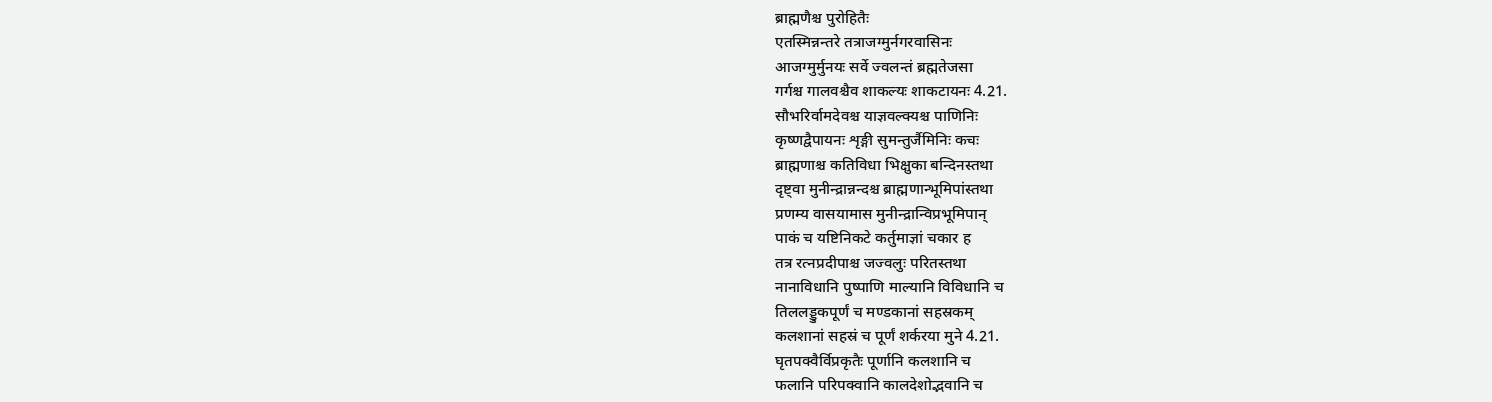ब्राह्मणैश्च पुरोहितैः
एतस्मिन्नन्तरे तत्राजग्मुर्नगरवासिनः
आजग्मुर्मुनयः सर्वे ज्वलन्तं ब्रह्मतेजसा
गर्गश्च गालवश्चैव शाकल्यः शाकटायनः 4.21.
सौभरिर्वामदेवश्च याज्ञवल्क्यश्च पाणिनिः
कृष्णद्वैपायनः शृङ्गी सुमन्तुर्जैमिनिः कचः
ब्राह्मणाश्च कतिविधा भिक्षुका बन्दिनस्तथा
दृष्ट्वा मुनीन्द्रान्नन्दश्च ब्राह्मणान्भूमिपांस्तथा
प्रणम्य वासयामास मुनीन्द्रान्विप्रभूमिपान्
पाकं च यष्टिनिकटे कर्तुमाज्ञां चकार ह
तत्र रत्नप्रदीपाश्च जज्वलुः परितस्तथा
नानाविधानि पुष्पाणि माल्यानि विविधानि च
तिललड्डुकपूर्णं च मण्डकानां सहस्रकम्
कलशानां सहस्रं च पूर्णं शर्करया मुने 4.21.
घृतपक्वैर्विप्रकृतैः पूर्णानि कलशानि च
फलानि परिपक्वानि कालदेशोद्भवानि च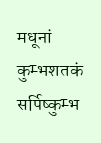मधूनां कुम्भशतकं सर्पिष्कुम्भ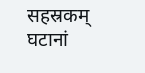सहस्रकम्
घटानां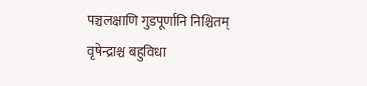पञ्चलक्षाणि गुडपूर्णानि निश्चितम्
वृषेन्द्राश्च बहुविधा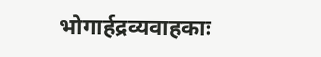भोगार्हद्रव्यवाहकाः